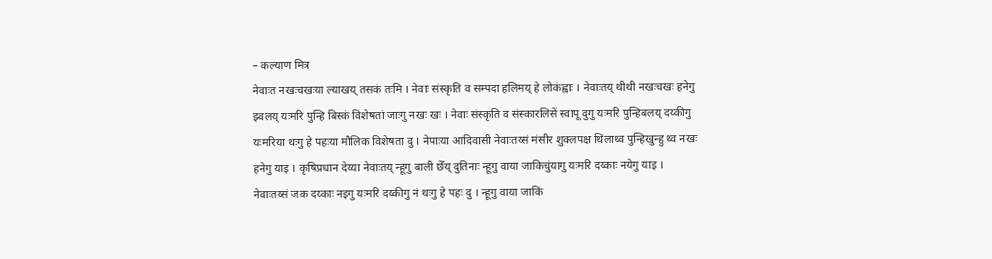– कल्याण मित्र
नेवाःत नखःचखःया ल्याखय् तसकं तःमि । नेवाः संस्कृति व सम्पदा हलिमय् हे लोकंह्वाः । नेवाःतय् थीथी नखःचखः हनेगु झ्वलय् यःमरि पुन्हि बिस्कं विशेषतां जाःगु नखः खः । नेवाः संस्कृति व संस्कारलिसें स्वापू दुगु यःमरि पुन्हिबलय् दय्कीगु यःमरिया थःगु हे पहःया मौलिक विशेषता दु । नेपाःया आदिवासी नेवाःतय्सं मंसीर शुक्लपक्ष थिंलाथ्व पुन्हिखुन्हु थ्व नखः हनेगु याइ । कृषिप्रधान देय्या नेवाःतय् न्हूगु बाली छेँय् दुतिनाः न्हूगु वाया जाकिचुंयागु यःमरि दय्काः नयेगु याइ ।
नेवाःतय्सं जक दय्काः नइगु यःमरि दय्कीगु नं थःगु हे पहः दु । न्हूगु वाया जाकिं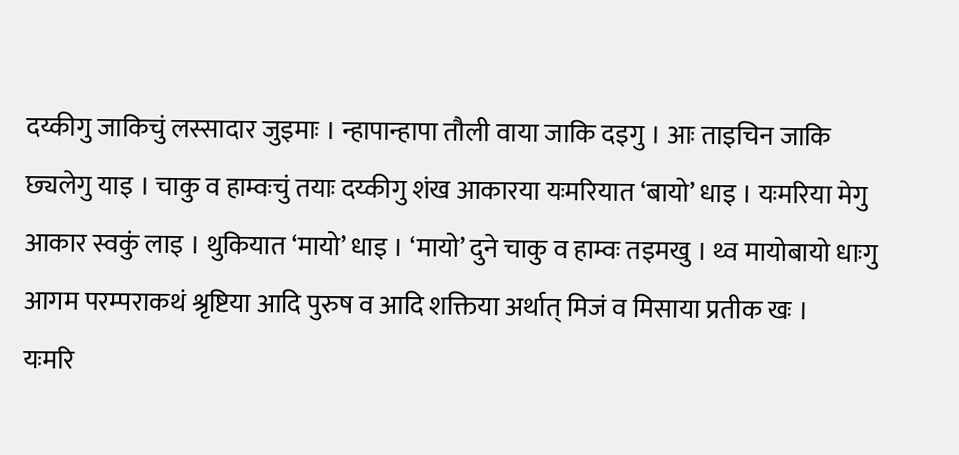दय्कीगु जाकिचुं लस्सादार जुइमाः । न्हापान्हापा तौली वाया जाकि दइगु । आः ताइचिन जाकि छ्यलेगु याइ । चाकु व हाम्वःचुं तयाः दय्कीगु शंख आकारया यःमरियात ‘बायो’ धाइ । यःमरिया मेगु आकार स्वकुं लाइ । थुकियात ‘मायो’ धाइ । ‘मायो’ दुने चाकु व हाम्वः तइमखु । थ्व मायोबायो धाःगु आगम परम्पराकथं श्रृष्टिया आदि पुरुष व आदि शक्तिया अर्थात् मिजं व मिसाया प्रतीक खः ।
यःमरि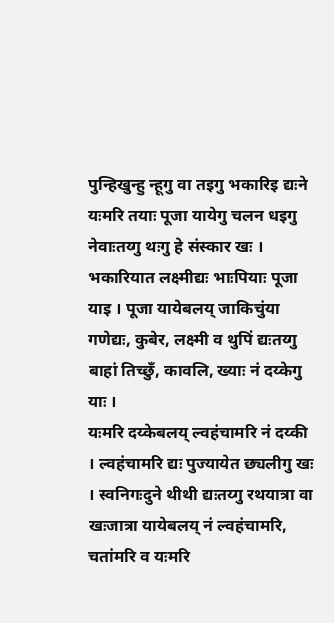पुन्हिखुन्हु न्हूगु वा तइगु भकारिइ द्यःने यःमरि तयाः पूजा यायेगु चलन धइगु नेवाःतय्गु थःगु हे संस्कार खः । भकारियात लक्ष्मीद्यः भाःपियाः पूजा याइ । पूजा यायेबलय् जाकिचुंया गणेद्यः, कुबेर, लक्ष्मी व थुपिं द्यःतय्गु बाहां तिच्छुँ, कावलि, ख्याः नं दय्केगु याः ।
यःमरि दय्केबलय् ल्वहंचामरि नं दय्की । ल्वहंचामरि द्यः पुज्यायेत छ्यलीगु खः । स्वनिगःदुने थीथी द्यःतय्गु रथयात्रा वा खःजात्रा यायेबलय् नं ल्वहंचामरि, चतांमरि व यःमरि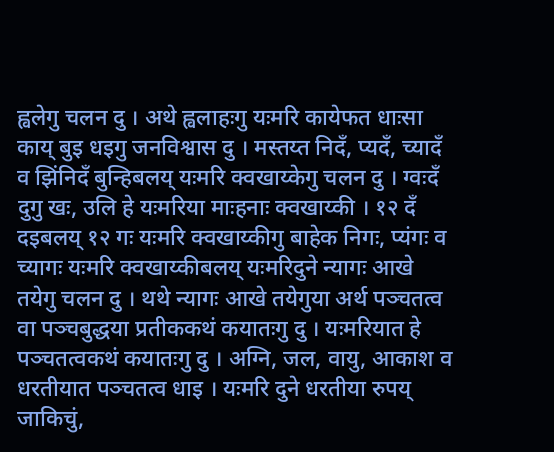ह्वलेगु चलन दु । अथे ह्वलाहःगु यःमरि कायेफत धाःसा काय् बुइ धइगु जनविश्वास दु । मस्तय्त निदँ, प्यदँ, च्यादँ व झिंनिदँ बुन्हिबलय् यःमरि क्वखाय्केगु चलन दु । ग्वःदँ दुगु खः, उलि हे यःमरिया माःहनाः क्वखाय्की । १२ दँ दइबलय् १२ गः यःमरि क्वखाय्कीगु बाहेक निगः, प्यंगः व च्यागः यःमरि क्वखाय्कीबलय् यःमरिदुने न्यागः आखे तयेगु चलन दु । थथे न्यागः आखे तयेगुया अर्थ पञ्चतत्व वा पञ्चबुद्धया प्रतीककथं कयातःगु दु । यःमरियात हे पञ्चतत्वकथं कयातःगु दु । अग्नि, जल, वायु, आकाश व धरतीयात पञ्चतत्व धाइ । यःमरि दुने धरतीया रुपय् जाकिचुं,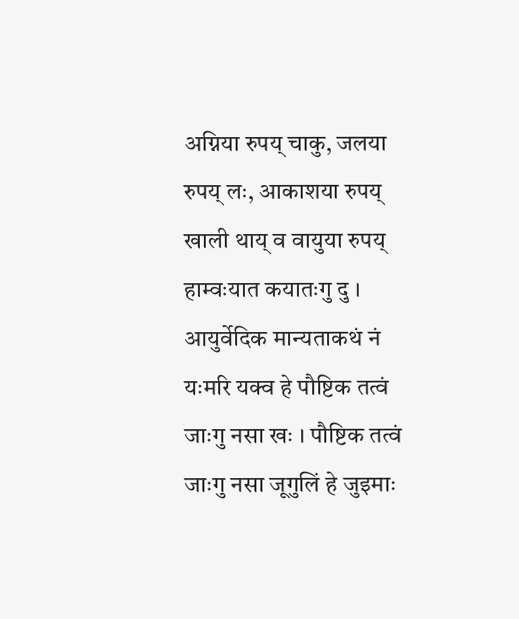अग्निया रुपय् चाकु, जलया रुपय् लः, आकाशया रुपय् खाली थाय् व वायुया रुपय् हाम्वःयात कयातःगु दु । आयुर्वेदिक मान्यताकथं नं यःमरि यक्व हे पौष्टिक तत्वं जाःगु नसा खः । पौष्टिक तत्वं जाःगु नसा जूगुलिं हे जुइमाः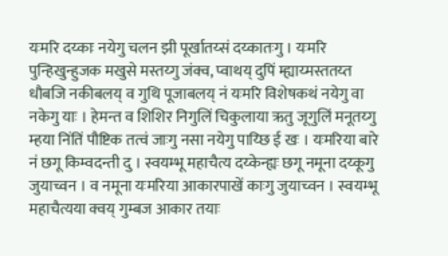यःमरि दय्काः नयेगु चलन झी पूर्खातय्सं दय्कातःगु । यःमरि पुन्हिखुन्हुजक मखुसे मस्तय्गु जंक्व, प्वाथय् दुपिं म्ह्याय्मस्ततय्त धौबजि नकीबलय् व गुथि पूजाबलय् नं यःमरि विशेषकथं नयेगु वा नकेगु याः । हेमन्त व शिशिर निगुलिं चिकुलाया ऋतु जूगुलिं मनूतय्गु म्हया निंतिं पौष्टिक तत्वं जाःगु नसा नयेगु पाय्छि ई खः । यःमरिया बारे नं छगू किम्वदन्ती दु । स्वयम्भू महाचैत्य दय्केन्ह्यः छगू नमूना दय्कूगु जुयाच्वन । व नमूना यःमरिया आकारपाखें काःगु जुयाच्वन । स्वयम्भू महाचैत्यया क्वय् गुम्बज आकार तयाः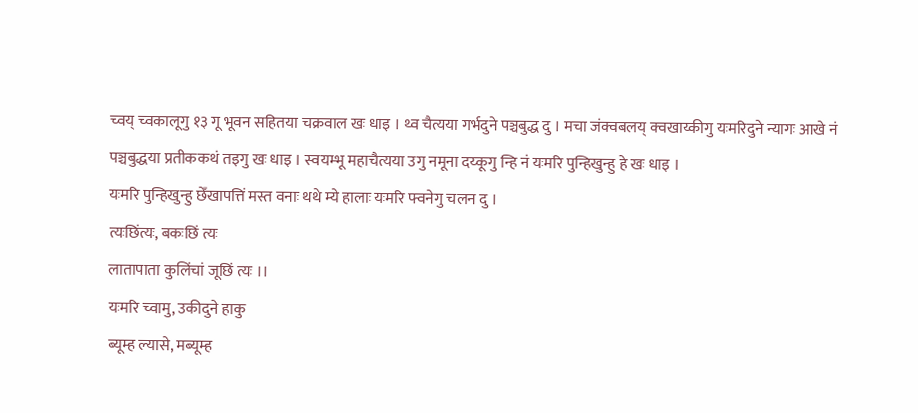च्वय् च्वकालूगु १३ गू भूवन सहितया चक्रवाल खः धाइ । थ्व चैत्यया गर्भदुने पञ्चबुद्ध दु । मचा जंक्वबलय् क्वखाय्कीगु यःमरिदुने न्यागः आखे नं पञ्चबुद्धया प्रतीककथं तइगु खः धाइ । स्वयम्भू महाचैत्यया उगु नमूना दय्कूगु न्हि नं यःमरि पुन्हिखुन्हु हे खः धाइ ।
यःमरि पुन्हिखुन्हु छेँखापत्तिं मस्त वनाः थथे म्ये हालाः यःमरि फ्वनेगु चलन दु ।
त्यःछिंत्यः, बकःछिं त्यः
लातापाता कुलिंचां जूछिं त्यः ।।
यःमरि च्वामु, उकीदुने हाकु
ब्यूम्ह ल्यासे, मब्यूम्ह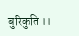बुरिकुति ।।